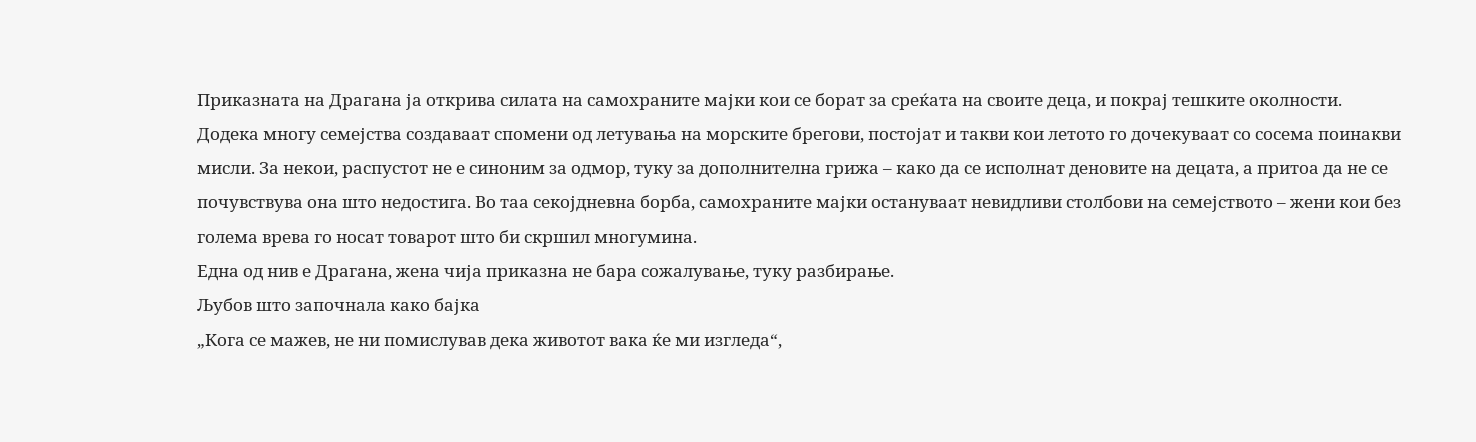Приказната на Драгана ја открива силата на самохраните мајки кои се борат за среќата на своите деца, и покрај тешките околности.
Додека многу семејства создаваат спомени од летувања на морските брегови, постојат и такви кои летото го дочекуваат со сосема поинакви мисли. За некои, распустот не е синоним за одмор, туку за дополнителна грижа – како да се исполнат деновите на децата, а притоа да не се почувствува она што недостига. Во таа секојдневна борба, самохраните мајки остануваат невидливи столбови на семејството – жени кои без голема врева го носат товарот што би скршил многумина.
Една од нив е Драгана, жена чија приказна не бара сожалување, туку разбирање.
Љубов што започнала како бајка
„Кога се мажев, не ни помислував дека животот вака ќе ми изгледа“,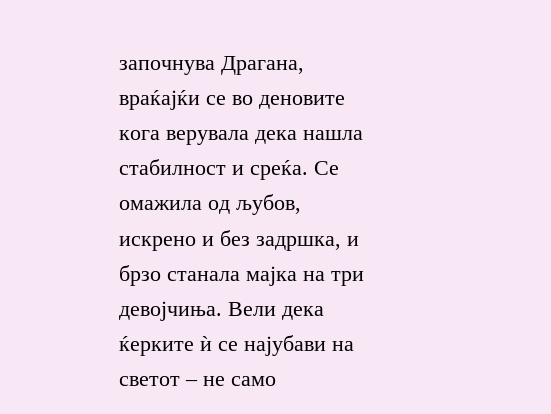започнува Драгана, враќајќи се во деновите кога верувала дека нашла стабилност и среќа. Се омажила од љубов, искрено и без задршка, и брзо станала мајка на три девојчиња. Вели дека ќерките ѝ се најубави на светот – не само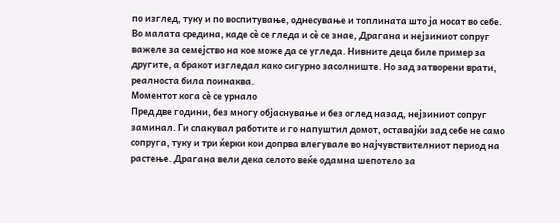по изглед, туку и по воспитување, однесување и топлината што ја носат во себе.
Во малата средина, каде сè се гледа и сè се знае, Драгана и нејзиниот сопруг важеле за семејство на кое може да се угледа. Нивните деца биле пример за другите, а бракот изгледал како сигурно засолниште. Но зад затворени врати, реалноста била поинаква.
Моментот кога сè се урнало
Пред две години, без многу објаснување и без оглед назад, нејзиниот сопруг заминал. Ги спакувал работите и го напуштил домот, оставајќи зад себе не само сопруга, туку и три ќерки кои допрва влегувале во најчувствителниот период на растење. Драгана вели дека селото веќе одамна шепотело за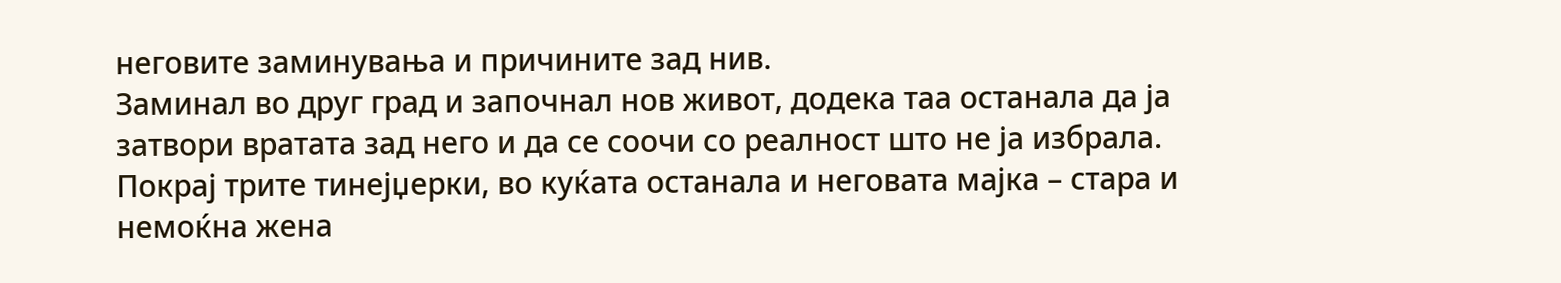неговите заминувања и причините зад нив.
Заминал во друг град и започнал нов живот, додека таа останала да ја затвори вратата зад него и да се соочи со реалност што не ја избрала. Покрај трите тинејџерки, во куќата останала и неговата мајка – стара и немоќна жена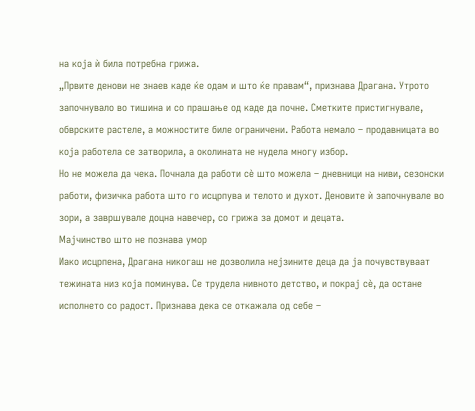на која ѝ била потребна грижа.
„Првите денови не знаев каде ќе одам и што ќе правам“, признава Драгана. Утрото започнувало во тишина и со прашање од каде да почне. Сметките пристигнувале, обврските растеле, а можностите биле ограничени. Работа немало – продавницата во која работела се затворила, а околината не нудела многу избор.
Но не можела да чека. Почнала да работи сè што можела – дневници на ниви, сезонски работи, физичка работа што го исцрпува и телото и духот. Деновите ѝ започнувале во зори, а завршувале доцна навечер, со грижа за домот и децата.
Мајчинство што не познава умор
Иако исцрпена, Драгана никогаш не дозволила нејзините деца да ја почувствуваат тежината низ која поминува. Се трудела нивното детство, и покрај сè, да остане исполнето со радост. Признава дека се откажала од себе –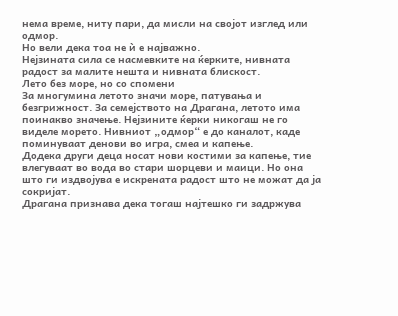нема време, ниту пари, да мисли на својот изглед или одмор.
Но вели дека тоа не ѝ е најважно.
Нејзината сила се насмевките на ќерките, нивната радост за малите нешта и нивната блискост.
Лето без море, но со спомени
За многумина летото значи море, патувања и безгрижност. За семејството на Драгана, летото има поинакво значење. Нејзините ќерки никогаш не го виделе морето. Нивниот „одмор“ е до каналот, каде поминуваат денови во игра, смеа и капење.
Додека други деца носат нови костими за капење, тие влегуваат во вода во стари шорцеви и маици. Но она што ги издвојува е искрената радост што не можат да ја сокријат.
Драгана признава дека тогаш најтешко ги задржува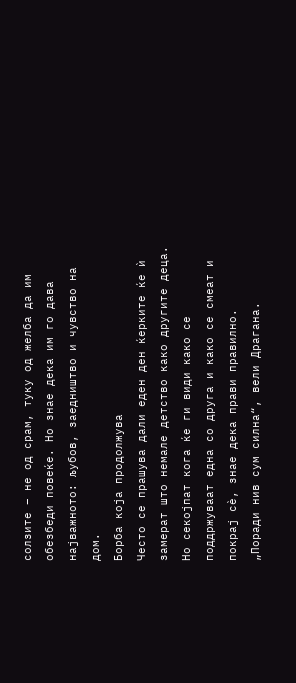солзите – не од срам, туку од желба да им обезбеди повеќе. Но знае дека им го дава најважното: љубов, заедништво и чувство на дом.
Борба која продолжува
Често се прашува дали еден ден ќерките ќе ѝ замерат што немале детство како другите деца. Но секојпат кога ќе ги види како се поддржуваат една со друга и како се смеат и покрај сè, знае дека прави правилно.
„Поради нив сум силна“, вели Драгана.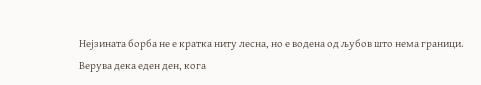Нејзината борба не е кратка ниту лесна, но е водена од љубов што нема граници.
Верува дека еден ден, кога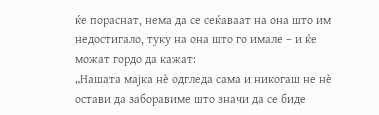ќе пораснат, нема да се сеќаваат на она што им недостигало, туку на она што го имале – и ќе можат гордо да кажат:
„Нашата мајка нè одгледа сама и никогаш не нè остави да заборавиме што значи да се биде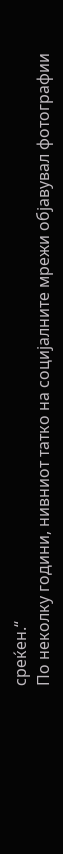среќен.“
По неколку години, нивниот татко на социјалните мрежи објавувал фотографии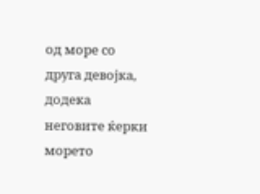од море со друга девојка, додека неговите ќерки морето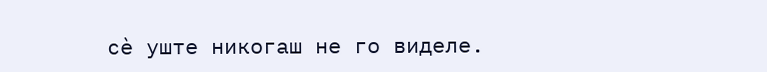сè уште никогаш не го виделе.